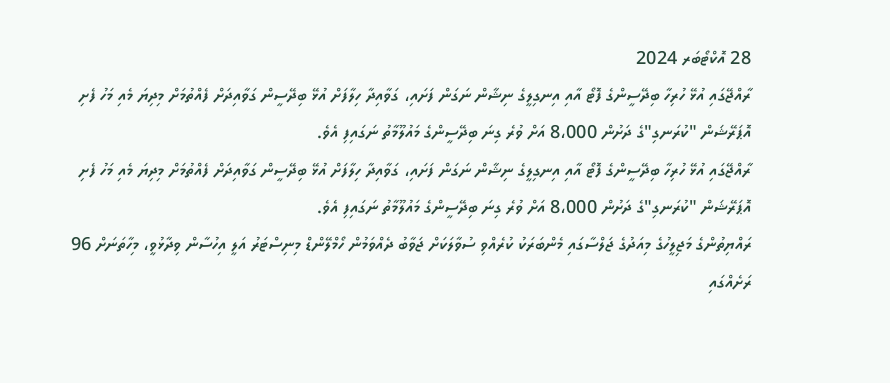28 އޮކްޓޯބަރ 2024
ރާއްޖޭގައި އުޅޭ ހުރިހާ ބިދޭސީންގެ ފޮޓޯ އާއި އިނގިލީގެ ނިޝާން ނަގަން ފަށައި، ގަވާއިދާ ހިލާފަށް އުޅޭ ބިދޭސީން ގަވާއިދަށް ފެއްތުމަށް މިދިޔަ މެއި މަހު ފެށި އޮޕަރޭޝަން "ކުރަނގި"ގެ ދަށުން 8،000 އަށް ވުރެ ގިނަ ބިދޭސީންގެ މައުލޫމާތު ނަގައިފި އެވެ.
ރާއްޖޭގައި އުޅޭ ހުރިހާ ބިދޭސީންގެ ފޮޓޯ އާއި އިނގިލީގެ ނިޝާން ނަގަން ފަށައި، ގަވާއިދާ ހިލާފަށް އުޅޭ ބިދޭސީން ގަވާއިދަށް ފެއްތުމަށް މިދިޔަ މެއި މަހު ފެށި އޮޕަރޭޝަން "ކުރަނގި"ގެ ދަށުން 8،000 އަށް ވުރެ ގިނަ ބިދޭސީންގެ މައުލޫމާތު ނަގައިފި އެވެ.
ރައްޔިތުންގެ މަޖިލީހުގެ މިއަދުގެ ޖަލްސާގައި މެންބަރަކު ކުރެއްވި ސުވާލަކަށް ޖަވާބު ދެއްވަމުން ހޯމްލޭންޑް މިނިސްޓަރު އަލީ އިހުސާން ވިދާޅުވީ، މިހާތަނަށް 96 ރަށެއްގައި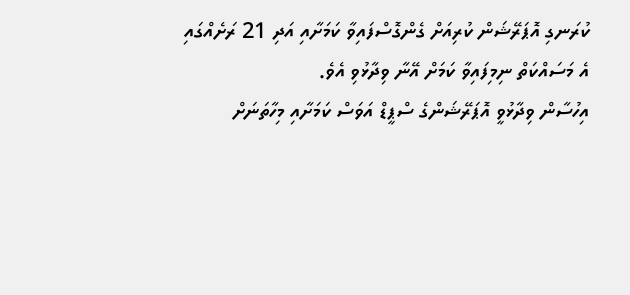ކުރަނގި އޮޕަރޭޝަން ކުރިއަށް ގެންގޮސްފައިވާ ކަމަށާއި އަދި 21 ރަށެއްގައި އެ މަސައްކަތް ނިމިފައިވާ ކަމަށް އޭނާ ވިދާޅުވި އެވެ.
އިހުސާން ވިދާޅުވީ އޮޕަރޭޝަންގެ ސްޕީޑް އަވަސް ކަމަށާއި މިހާތަނަށް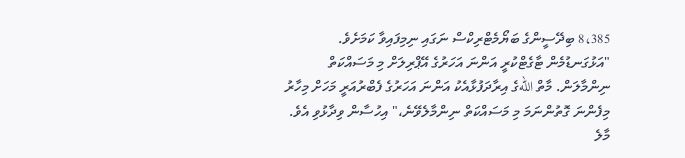8،385 ބިދޭސީންގެ ބަޔޯމެޓްރިކްސް ނަގައި ނިމިފައިވާ ކަމަށެވެ.
"އަޅުގަނޑުމެން ޓާގެޓްކުރީ އަންނަ އަހަރުގެ އޭޕްރިލަށް މި މަސައްކަތް ނިންމާލަން. މާތް اللهގެ އިރާދަފުޅާއެކު އަންނަ އަހަރުގެ ފެބްރުއަރީ މަހަށް މިހާރު މިފެންނަ ގޮތުންނަމަ މި މަސައްކަތް ނިންމާލެވޭނެ،" އިހުސާން ވިދާޅުވި އެވެ.
މާލެ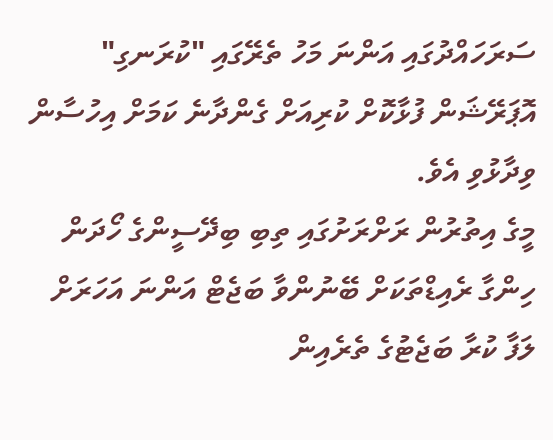ސަރަހައްދުގައި އަންނަ މަހު ތެރޭގައި "ކުރަނގި" އޮޕަރޭޝަން ފުޅާކޮށް ކުރިއަށް ގެންދާނެ ކަމަށް އިހުސާން ވިދާޅުވި އެވެ.
މީގެ އިތުރުން ރަށްރަށުގައި ތިބި ބިދޭސީންގެ ހޯދަން ހިންގާ ރެއިޑްތަކަށް ބޭނުންވާ ބަޖެޓް އަންނަ އަހަރަށް ލަފާ ކުރާ ބަޖެޓުގެ ތެރެއިން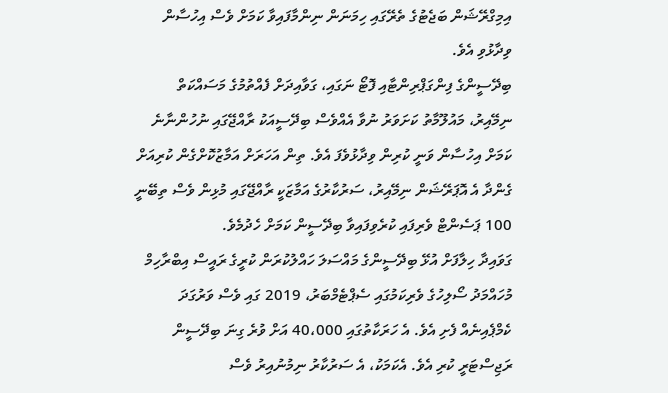އިމިގްރޭޝަން ބަޖެޓުގެ ތެރޭގައި ހިމަނަން ނިންމާފައިވާ ކަމަށް ވެސް އިހުސާން ވިދާޅުވި އެވެ.
ބިދޭސީންގެ ފިންގަޕްރިންޓާއި ފޮޓޯ ނަގައި، ގަވާއިދަށް ފެއްތުމުގެ މަސައްކަތް ނިމޭއިރު، މައުލޫމާތު ކަށަވަރު ނުވާ އެއްވެސް ބިދޭސީއަކު ރާއްޖޭގައި ނުހުންނާނެ ކަމަށް އިހުސާން ވަނީ ކުރިން ވިދާޅުވެފަ އެވެ. ތިން އަހަރަށް އަމާޒުކޮށްގެން ކުރިއަށް ގެންދާ އެ އޮޕަރޭޝަން ނިމޭއިރު، ސަރުކާރުގެ އަމާޒަކީ ރާއްޖޭގައި މުޅިން ވެސް ތިބޭނީ 100 ޕަސެންޓް ވެރިފައި ކުރެވިފައިވާ ބިދޭސީން ކަމަށް ހެދުމެވެ.
ގަވައިދާ ހިލާފަށް އުޅޭ ބިދޭސީންގެ މައްސަލަ ހައްލުކުރަން ކުރީގެ ރައީސް އިބްރާހިމް މުހައްމަދު ސޯލިހުގެ ވެރިކަމުގައި ސެޕްޓެމްބަރު، 2019 ގައި ވެސް ވަރުގަދަ ކެމްޕެއިނެއް ފެށި އެވެ. އެ ހަރަކާތުގައި 40،000 އަށް ވުރެ ގިނަ ބިދޭސީން ރަޖިސްޓަރީ ކުރި އެވެ. އެކަމަކު، އެ ސަރުކާރު ނިމުނުއިރު ވެސް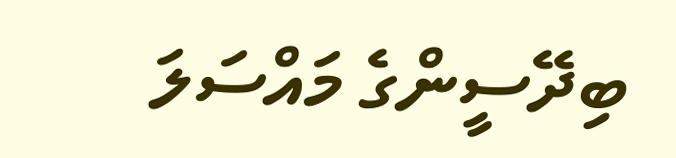ބިދޭސީންގެ މައްސަލަ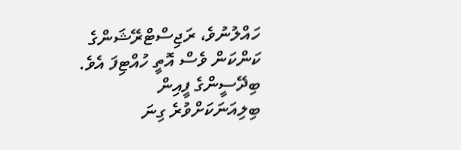ހައްލުނުވެ، ރަޖިސްޓްރޭޝަންގެ ކަންކަން ވެސް އޮތީ ހުއްޓިފަ އެވެ.
ބިދޭސީންގެ ފީއިން ބިލިއަނަކަށްވުރެ ގިނަ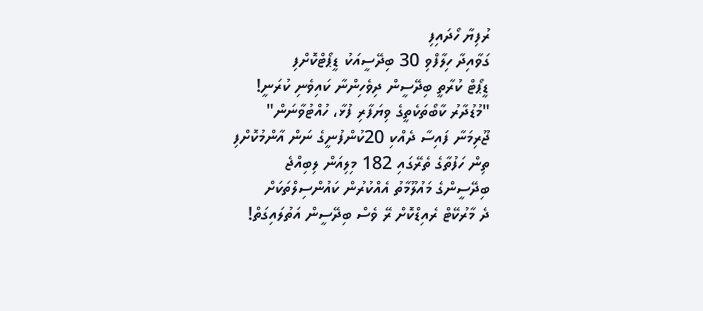ރުފިޔާ ހޯދައިފި
ގަވާއިދާ ހިލާފްވި 30 ބިދޭސީއަކު ޑީޕޯޓްކޮށްފި
ޑީޕޯޓް ކުރާތީ ބިދޭސީން ދިވެހިންނާ ކައިވެނި ކުރަނީ!
"މުޑުދާރު ކާބޯތަކެތީގެ ވިޔަފާރި ފުޅާ، ހުއްޓުވާނަން"
ޖޫރިމަނާ ފައިސާ ދެއްކި 20ކުންފުނީގެ ނަން އާންމުކޮށްފި
ތިން ހަފުތާގެ ތެރޭގައި 182 މިލިއަން ލިބިއްޖެ
ބިދޭސީންގެ މައުލޫމާތު އެއްކުރުން ކައުންސިލްތަކަށް
ދެ މާރުކޭޓް ރެއިޑްކޮށް ރޭ ވެސް ބިދޭސީން އަތުލައިގަތް!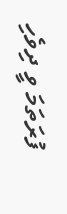ފުރަތަމަ ވީ ދިވެހި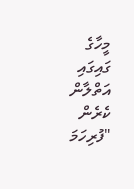މީހާގެ ގައިގައި އަތްލާން ކެރެން
"ފުރިހަމަ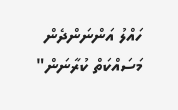ހައްލު އަންނަންދެން މަސައްކަތް ކުރާނަން"